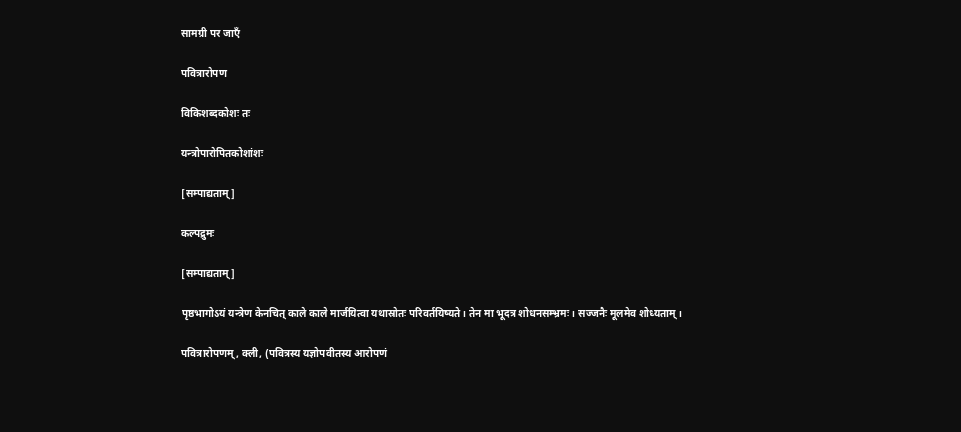सामग्री पर जाएँ

पवित्रारोपण

विकिशब्दकोशः तः

यन्त्रोपारोपितकोशांशः

[सम्पाद्यताम्]

कल्पद्रुमः

[सम्पाद्यताम्]

पृष्ठभागोऽयं यन्त्रेण केनचित् काले काले मार्जयित्वा यथास्रोतः परिवर्तयिष्यते। तेन मा भूदत्र शोधनसम्भ्रमः। सज्जनैः मूलमेव शोध्यताम्।

पवित्रारोपणम्, क्ली, (पवित्रस्य यज्ञोपवीतस्य आरोपणं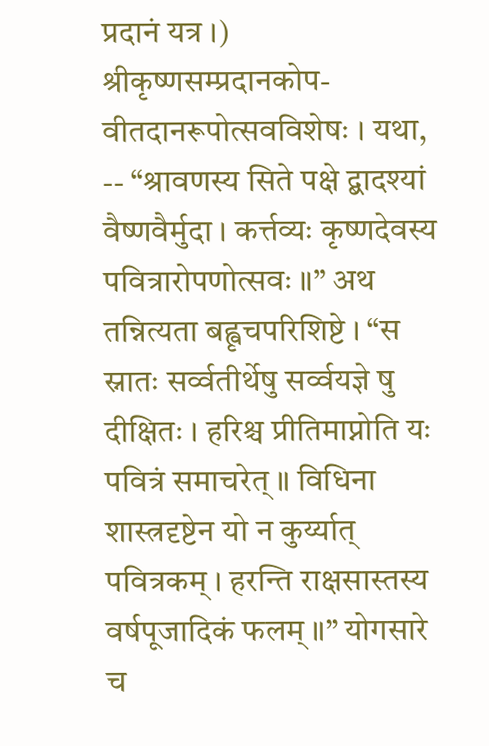प्रदानं यत्र ।) श्रीकृष्णसम्प्रदानकोप- वीतदानरूपोत्सवविशेषः । यथा, -- “श्रावणस्य सिते पक्षे द्बादश्यां वैष्णवैर्मुदा । कर्त्तव्यः कृष्णदेवस्य पवित्रारोपणोत्सवः ॥” अथ तन्नित्यता बह्वृचपरिशिष्टे । “स स्नातः सर्व्वतीर्थेषु सर्व्वयज्ञे षु दीक्षितः । हरिश्च प्रीतिमाप्नोति यः पवित्रं समाचरेत् ॥ विधिना शास्त्रदृष्टेन यो न कुर्य्यात् पवित्रकम् । हरन्ति राक्षसास्तस्य वर्षपूजादिकं फलम् ॥” योगसारे च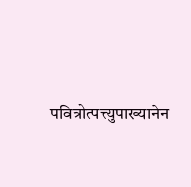पवित्रोत्पत्त्युपाख्यानेन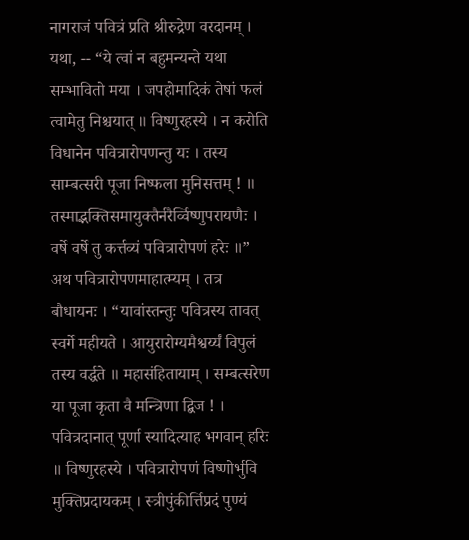नागराजं पवित्रं प्रति श्रीरुद्रेण वरदानम् । यथा, -- “ये त्वां न बहुमन्यन्ते यथा सम्भावितो मया । जपहोमादिकं तेषां फलं त्वामेतु निश्चयात् ॥ विष्णुरहस्ये । न करोति विधानेन पवित्रारोपणन्तु यः । तस्य साम्बत्सरी पूजा निष्फला मुनिसत्तम् ! ॥ तस्माद्भक्तिसमायुक्तैर्नरैर्व्विष्णुपरायणैः । वर्षे वर्षे तु कर्त्तव्यं पवित्रारोपणं हरेः ॥” अथ पवित्रारोपणमाहात्म्यम् । तत्र बौधायनः । “यावांस्तन्तुः पवित्रस्य तावत् स्वर्गे महीयते । आयुरारोग्यमैश्वर्य्यं विपुलं तस्य वर्द्धते ॥ महासंहितायाम् । सम्बत्सरेण या पूजा कृता वै मन्त्रिणा द्बिज ! । पवित्रदानात् पूर्णा स्यादित्याह भगवान् हरिः ॥ विष्णुरहस्ये । पवित्रारोपणं विष्णोर्भुवि मुक्तिप्रदायकम् । स्त्रीपुंकीर्त्तिप्रदं पुण्यं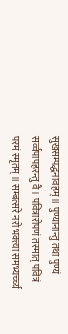सुखसम्पद्धनावहम् ॥ पुण्यानान्तु तथा पुण्यं सर्व्वपापहरन्तु वै । पवित्रारोपणं तस्मात् पवित्रं परमं स्मृतम् ॥ सम्बत्सरे नरो भक्त्या समभ्यर्च्च्य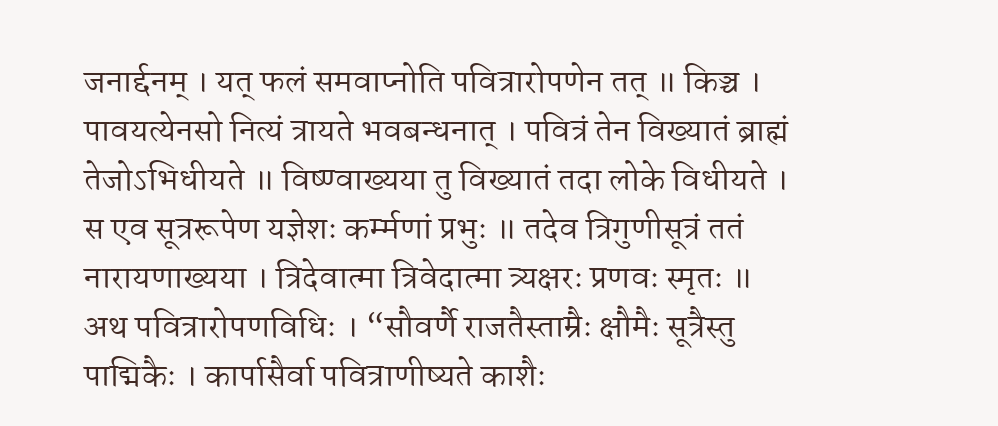जनार्द्दनम् । यत् फलं समवाप्नोति पवित्रारोपणेन तत् ॥ किञ्च । पावयत्येनसो नित्यं त्रायते भवबन्धनात् । पवित्रं तेन विख्यातं ब्राह्मं तेजोऽभिधीयते ॥ विष्ण्वाख्यया तु विख्यातं तदा लोके विधीयते । स एव सूत्ररूपेण यज्ञेशः कर्म्मणां प्रभुः ॥ तदेव त्रिगुणीसूत्रं ततं नारायणाख्यया । त्रिदेवात्मा त्रिवेदात्मा त्र्यक्षरः प्रणवः स्मृतः ॥ अथ पवित्रारोपणविधिः । “सौवर्णै राजतैस्ताम्रैः क्षौमैः सूत्रैस्तु पाद्मिकैः । कार्पासैर्वा पवित्राणीष्यते काशैः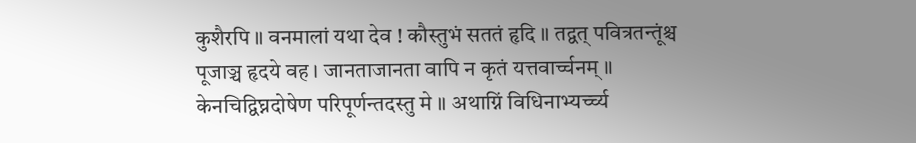कुशैरपि ॥ वनमालां यथा देव ! कौस्तुभं सततं हृदि ॥ तद्वत् पवित्रतन्तूंश्च पूजाञ्च हृदये वह । जानताजानता वापि न कृतं यत्तवार्च्चनम् ॥ केनचिद्विघ्नदोषेण परिपूर्णन्तदस्तु मे ॥ अथाग्निं विधिनाभ्यर्च्च्य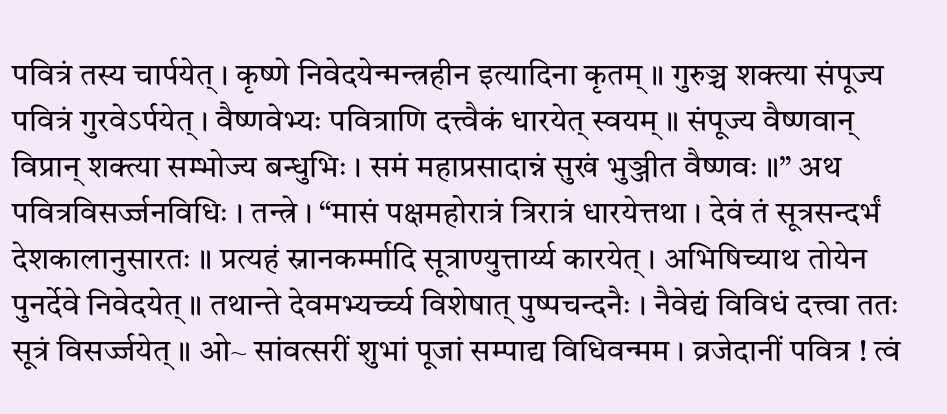पवित्रं तस्य चार्पयेत् । कृष्णे निवेदयेन्मन्त्रहीन इत्यादिना कृतम् ॥ गुरुञ्च शक्त्या संपूज्य पवित्रं गुरवेऽर्पयेत् । वैष्णवेभ्यः पवित्राणि दत्त्वैकं धारयेत् स्वयम् ॥ संपूज्य वैष्णवान् विप्रान् शक्त्या सम्भोज्य बन्धुभिः । समं महाप्रसादान्नं सुखं भुञ्जीत वैष्णवः ॥” अथ पवित्रविसर्ज्जनविधिः । तन्त्रे । “मासं पक्षमहोरात्रं त्रिरात्रं धारयेत्तथा । देवं तं सूत्रसन्दर्भं देशकालानुसारतः ॥ प्रत्यहं स्नानकर्म्मादि सूत्राण्युत्तार्य्य कारयेत् । अभिषिच्याथ तोयेन पुनर्देवे निवेदयेत् ॥ तथान्ते देवमभ्यर्च्च्य विशेषात् पुष्पचन्दनैः । नैवेद्यं विविधं दत्त्वा ततः सूत्रं विसर्ज्जयेत् ॥ ओ~ सांवत्सरीं शुभां पूजां सम्पाद्य विधिवन्मम । व्रजेदानीं पवित्र ! त्वं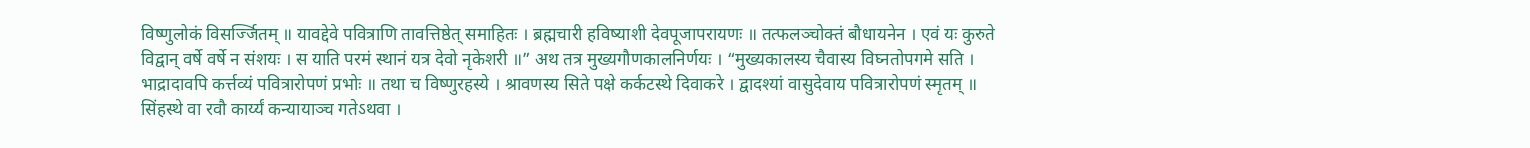विष्णुलोकं विसर्ज्जितम् ॥ यावद्देवे पवित्राणि तावत्तिष्ठेत् समाहितः । ब्रह्मचारी हविष्याशी देवपूजापरायणः ॥ तत्फलञ्चोक्तं बौधायनेन । एवं यः कुरुते विद्वान् वर्षे वर्षे न संशयः । स याति परमं स्थानं यत्र देवो नृकेशरी ॥” अथ तत्र मुख्यगौणकालनिर्णयः । “मुख्यकालस्य चैवास्य विघ्नतोपगमे सति । भाद्रादावपि कर्त्तव्यं पवित्रारोपणं प्रभोः ॥ तथा च विष्णुरहस्ये । श्रावणस्य सिते पक्षे कर्कटस्थे दिवाकरे । द्वादश्यां वासुदेवाय पवित्रारोपणं स्मृतम् ॥ सिंहस्थे वा रवौ कार्य्यं कन्यायाञ्च गतेऽथवा ।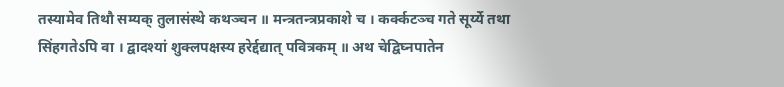तस्यामेव तिथौ सम्यक् तुलासंस्थे कथञ्चन ॥ मन्त्रतन्त्रप्रकाशे च । कर्क्कटञ्च गते सूर्य्ये तथा सिंहगतेऽपि वा । द्वादश्यां शुक्लपक्षस्य हरेर्द्दद्यात् पवित्रकम् ॥ अथ चेद्विघ्नपातेन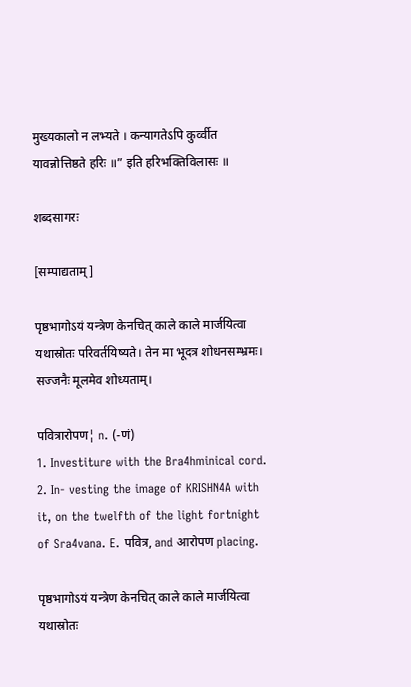मुख्यकालो न लभ्यते । कन्यागतेऽपि कुर्व्वीत यावन्नोत्तिष्ठते हरिः ॥” इति हरिभक्तिविलासः ॥

शब्दसागरः

[सम्पाद्यताम्]

पृष्ठभागोऽयं यन्त्रेण केनचित् काले काले मार्जयित्वा यथास्रोतः परिवर्तयिष्यते। तेन मा भूदत्र शोधनसम्भ्रमः। सज्जनैः मूलमेव शोध्यताम्।

पवित्रारोपण¦ n. (-णं)
1. Investiture with the Bra4hminical cord.
2. In- vesting the image of KRISHN4A with it, on the twelfth of the light fortnight of Sra4vana. E. पवित्र, and आरोपण placing.

पृष्ठभागोऽयं यन्त्रेण केनचित् काले काले मार्जयित्वा यथास्रोतः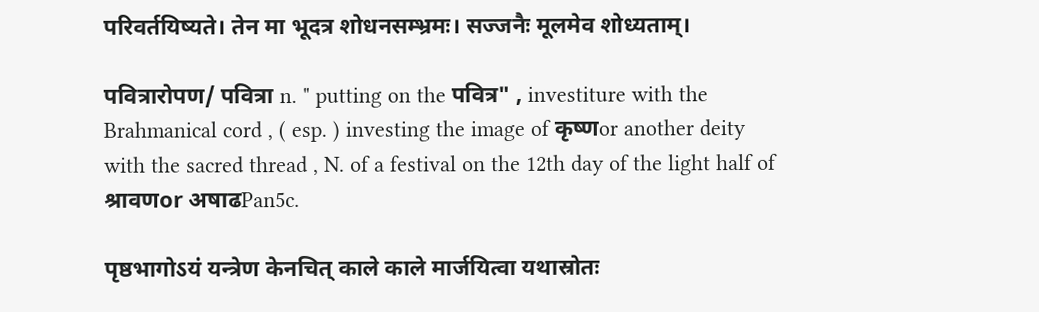परिवर्तयिष्यते। तेन मा भूदत्र शोधनसम्भ्रमः। सज्जनैः मूलमेव शोध्यताम्।

पवित्रारोपण/ पवित्रा n. " putting on the पवित्र" , investiture with the Brahmanical cord , ( esp. ) investing the image of कृष्णor another deity with the sacred thread , N. of a festival on the 12th day of the light half of श्रावणor अषाढPan5c.

पृष्ठभागोऽयं यन्त्रेण केनचित् काले काले मार्जयित्वा यथास्रोतः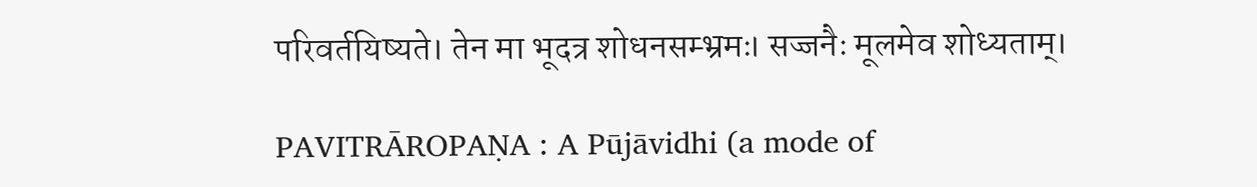परिवर्तयिष्यते। तेन मा भूदत्र शोधनसम्भ्रमः। सज्जनैः मूलमेव शोध्यताम्।

PAVITRĀROPAṆA : A Pūjāvidhi (a mode of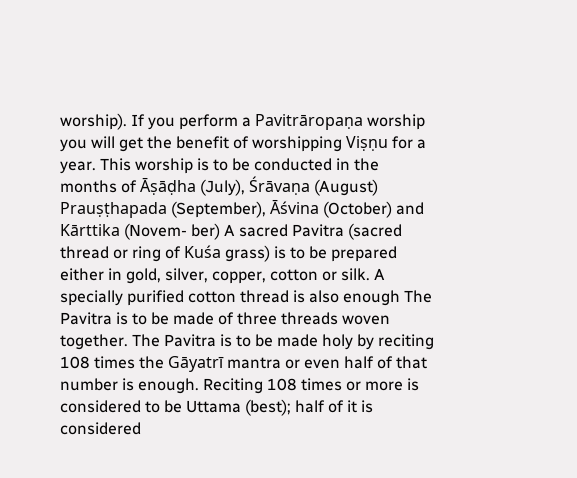worship). If you perform a Pavitrāropaṇa worship you will get the benefit of worshipping Viṣṇu for a year. This worship is to be conducted in the months of Āṣāḍha (July), Śrāvaṇa (August) Prauṣṭhapada (September), Āśvina (October) and Kārttika (Novem- ber) A sacred Pavitra (sacred thread or ring of Kuśa grass) is to be prepared either in gold, silver, copper, cotton or silk. A specially purified cotton thread is also enough The Pavitra is to be made of three threads woven together. The Pavitra is to be made holy by reciting 108 times the Gāyatrī mantra or even half of that number is enough. Reciting 108 times or more is considered to be Uttama (best); half of it is considered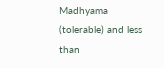Madhyama (tolerable) and less than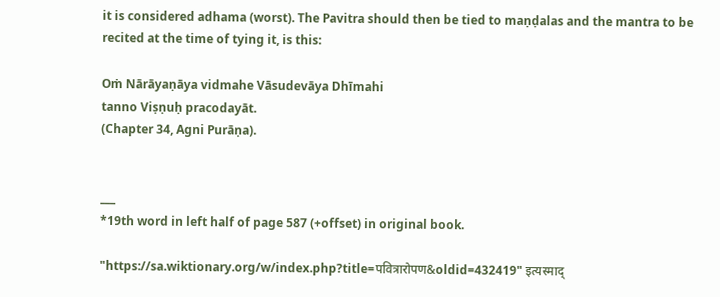it is considered adhama (worst). The Pavitra should then be tied to maṇḍalas and the mantra to be recited at the time of tying it, is this:

Oṁ Nārāyaṇāya vidmahe Vāsudevāya Dhīmahi
tanno Viṣṇuḥ pracodayāt.
(Chapter 34, Agni Purāṇa).


___
*19th word in left half of page 587 (+offset) in original book.

"https://sa.wiktionary.org/w/index.php?title=पवित्रारोपण&oldid=432419" इत्यस्माद्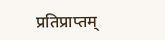प्रतिप्राप्तम्